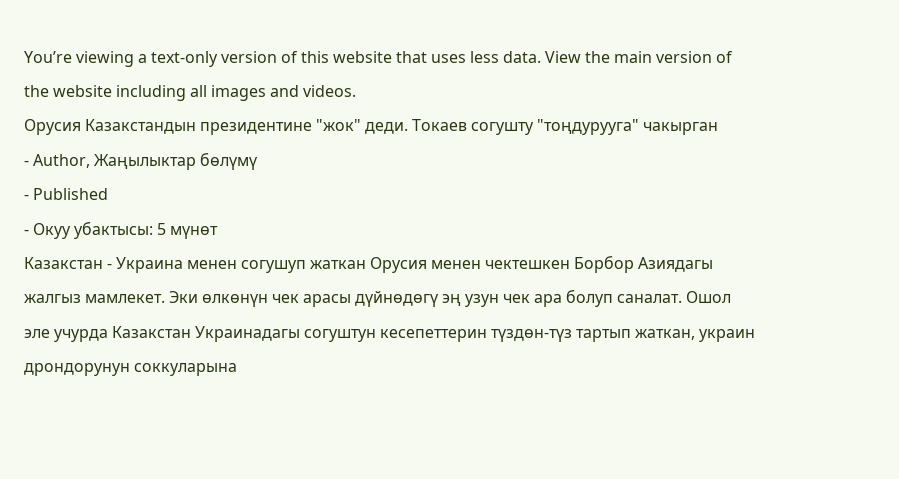You’re viewing a text-only version of this website that uses less data. View the main version of the website including all images and videos.
Орусия Казакстандын президентине "жок" деди. Токаев согушту "тоңдурууга" чакырган
- Author, Жаңылыктар бөлүмү
- Published
- Окуу убактысы: 5 мүнөт
Казакстан - Украина менен согушуп жаткан Орусия менен чектешкен Борбор Азиядагы жалгыз мамлекет. Эки өлкөнүн чек арасы дүйнөдөгү эң узун чек ара болуп саналат. Ошол эле учурда Казакстан Украинадагы согуштун кесепеттерин түздөн-түз тартып жаткан, украин дрондорунун соккуларына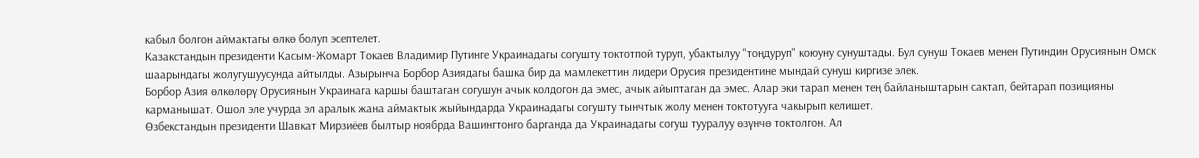кабыл болгон аймактагы өлкө болуп эсептелет.
Казакстандын президенти Касым-Жомарт Токаев Владимир Путинге Украинадагы согушту токтотпой туруп, убактылуу "тоңдуруп" коюуну сунуштады. Бул сунуш Токаев менен Путиндин Орусиянын Омск шаарындагы жолугушуусунда айтылды. Азырынча Борбор Азиядагы башка бир да мамлекеттин лидери Орусия президентине мындай сунуш киргизе элек.
Борбор Азия өлкөлөрү Орусиянын Украинага каршы баштаган согушун ачык колдогон да эмес, ачык айыптаган да эмес. Алар эки тарап менен тең байланыштарын сактап, бейтарап позицияны карманышат. Ошол эле учурда эл аралык жана аймактык жыйындарда Украинадагы согушту тынчтык жолу менен токтотууга чакырып келишет.
Өзбекстандын президенти Шавкат Мирзиёев былтыр ноябрда Вашингтонго барганда да Украинадагы согуш тууралуу өзүнчө токтолгон. Ал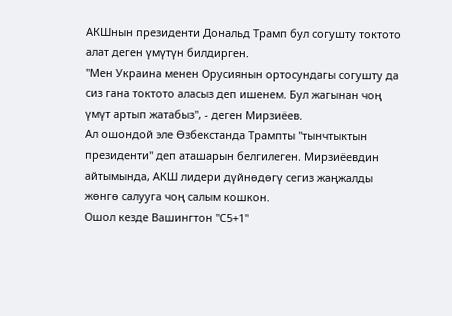АКШнын президенти Дональд Трамп бул согушту токтото алат деген үмүтүн билдирген.
"Мен Украина менен Орусиянын ортосундагы согушту да сиз гана токтото аласыз деп ишенем. Бул жагынан чоң үмүт артып жатабыз", - деген Мирзиёев.
Ал ошондой эле Өзбекстанда Трампты "тынчтыктын президенти" деп аташарын белгилеген. Мирзиёевдин айтымында, АКШ лидери дүйнөдөгү сегиз жаңжалды жөнгө салууга чоң салым кошкон.
Ошол кезде Вашингтон "С5+1"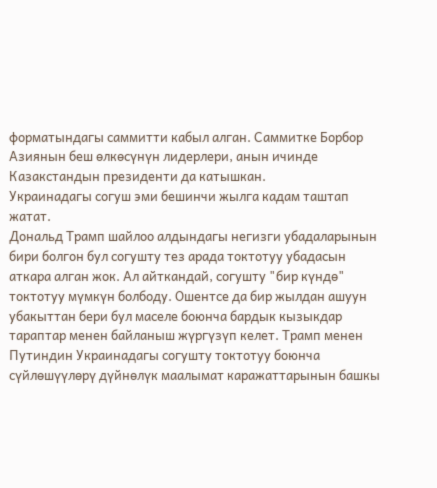форматындагы саммитти кабыл алган. Саммитке Борбор Азиянын беш өлкөсүнүн лидерлери, анын ичинде Казакстандын президенти да катышкан.
Украинадагы согуш эми бешинчи жылга кадам таштап жатат.
Дональд Трамп шайлоо алдындагы негизги убадаларынын бири болгон бул согушту тез арада токтотуу убадасын аткара алган жок. Ал айткандай, согушту "бир күндө" токтотуу мүмкүн болбоду. Ошентсе да бир жылдан ашуун убакыттан бери бул маселе боюнча бардык кызыкдар тараптар менен байланыш жүргүзүп келет. Трамп менен Путиндин Украинадагы согушту токтотуу боюнча сүйлөшүүлөрү дүйнөлүк маалымат каражаттарынын башкы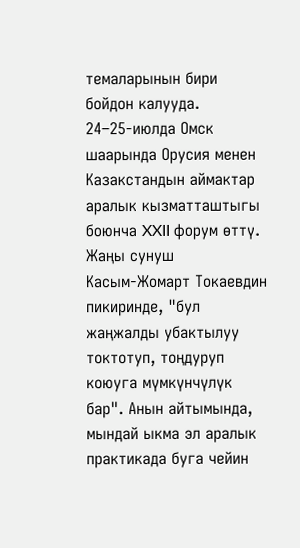темаларынын бири бойдон калууда.
24–25-июлда Омск шаарында Орусия менен Казакстандын аймактар аралык кызматташтыгы боюнча XXII форум өттү.
Жаңы сунуш
Касым-Жомарт Токаевдин пикиринде, "бул жаңжалды убактылуу токтотуп, тоңдуруп коюуга мүмкүнчүлүк бар". Анын айтымында, мындай ыкма эл аралык практикада буга чейин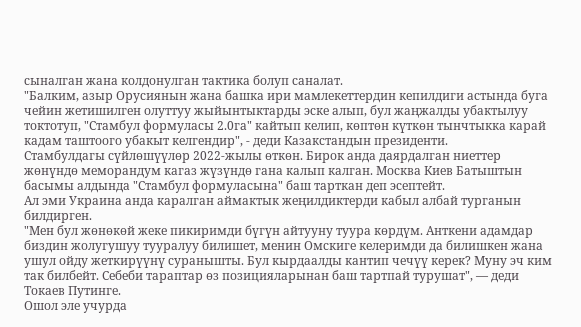сыналган жана колдонулган тактика болуп саналат.
"Балким, азыр Орусиянын жана башка ири мамлекеттердин кепилдиги астында буга чейин жетишилген олуттуу жыйынтыктарды эске алып, бул жаңжалды убактылуу токтотуп, "Стамбул формуласы 2.0га" кайтып келип, көптөн күткөн тынчтыкка карай кадам таштоого убакыт келгендир", - деди Казакстандын президенти.
Стамбулдагы сүйлөшүүлөр 2022-жылы өткөн. Бирок анда даярдалган ниеттер жөнүндө меморандум кагаз жүзүндө гана калып калган. Москва Киев Батыштын басымы алдында "Стамбул формуласына" баш тарткан деп эсептейт.
Ал эми Украина анда каралган аймактык жеңилдиктерди кабыл албай турганын билдирген.
"Мен бул жөнөкөй жеке пикиримди бүгүн айтууну туура көрдүм. Анткени адамдар биздин жолугушуу тууралуу билишет, менин Омскиге келеримди да билишкен жана ушул ойду жеткирүүнү суранышты. Бул кырдаалды кантип чечүү керек? Муну эч ким так билбейт. Себеби тараптар өз позицияларынан баш тартпай турушат", — деди Токаев Путинге.
Ошол эле учурда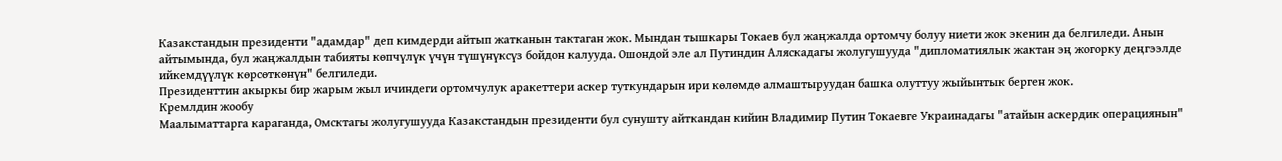Казакстандын президенти "адамдар" деп кимдерди айтып жатканын тактаган жок. Мындан тышкары Токаев бул жаңжалда ортомчу болуу ниети жок экенин да белгиледи. Анын айтымында, бул жаңжалдын табияты көпчүлүк үчүн түшүнүксүз бойдон калууда. Ошондой эле ал Путиндин Аляскадагы жолугушууда "дипломатиялык жактан эң жогорку деңгээлде ийкемдүүлүк көрсөткөнүн" белгиледи.
Президенттин акыркы бир жарым жыл ичиндеги ортомчулук аракеттери аскер туткундарын ири көлөмдө алмаштыруудан башка олуттуу жыйынтык берген жок.
Кремлдин жообу
Маалыматтарга караганда, Омсктагы жолугушууда Казакстандын президенти бул сунушту айткандан кийин Владимир Путин Токаевге Украинадагы "атайын аскердик операциянын"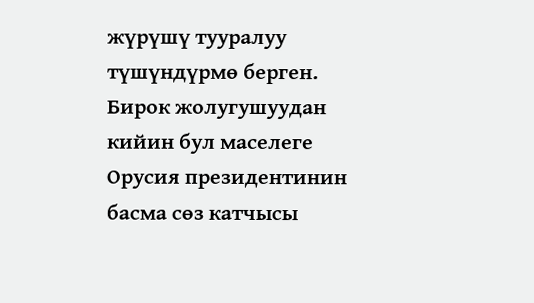жүрүшү тууралуу түшүндүрмө берген. Бирок жолугушуудан кийин бул маселеге Орусия президентинин басма сөз катчысы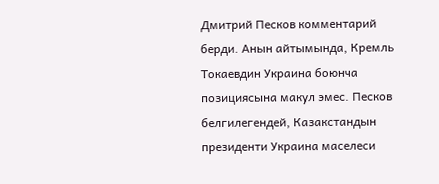Дмитрий Песков комментарий берди. Анын айтымында, Кремль Токаевдин Украина боюнча позициясына макул эмес. Песков белгилегендей, Казакстандын президенти Украина маселеси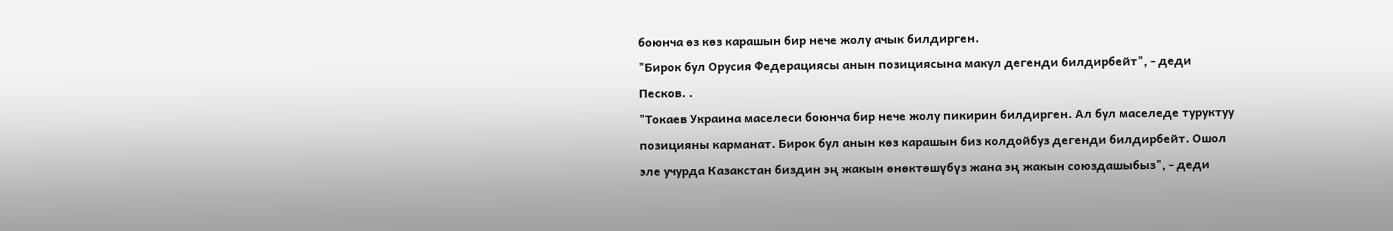боюнча өз көз карашын бир нече жолу ачык билдирген.
"Бирок бул Орусия Федерациясы анын позициясына макул дегенди билдирбейт", - деди Песков. .
"Токаев Украина маселеси боюнча бир нече жолу пикирин билдирген. Ал бул маселеде туруктуу позицияны карманат. Бирок бул анын көз карашын биз колдойбуз дегенди билдирбейт. Ошол эле учурда Казакстан биздин эң жакын өнөктөшүбүз жана эң жакын союздашыбыз", - деди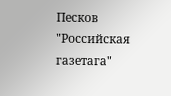Песков "Российская газетага"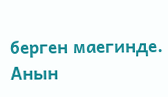берген маегинде.
Анын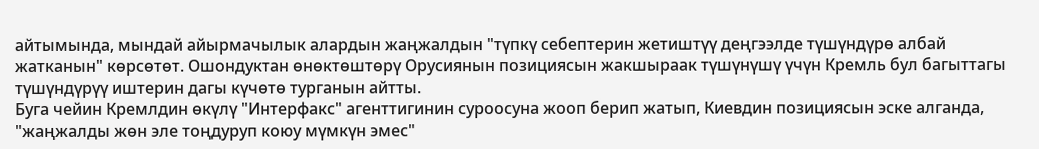айтымында, мындай айырмачылык алардын жаңжалдын "түпкү себептерин жетиштүү деңгээлде түшүндүрө албай жатканын" көрсөтөт. Ошондуктан өнөктөштөрү Орусиянын позициясын жакшыраак түшүнүшү үчүн Кремль бул багыттагы түшүндүрүү иштерин дагы күчөтө турганын айтты.
Буга чейин Кремлдин өкүлү "Интерфакс" агенттигинин суроосуна жооп берип жатып, Киевдин позициясын эске алганда, "жаңжалды жөн эле тоңдуруп коюу мүмкүн эмес"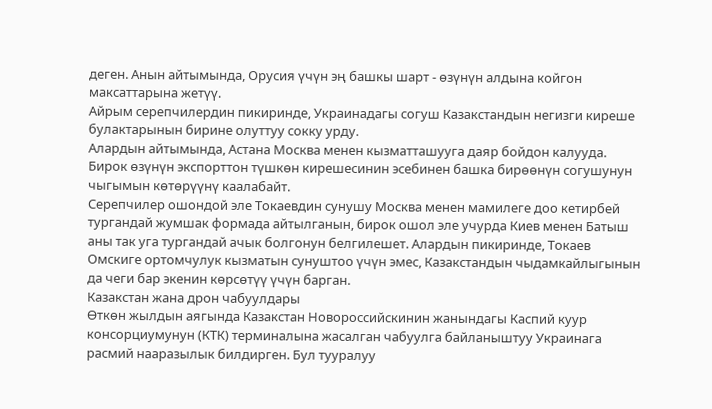деген. Анын айтымында, Орусия үчүн эң башкы шарт - өзүнүн алдына койгон максаттарына жетүү.
Айрым серепчилердин пикиринде, Украинадагы согуш Казакстандын негизги киреше булактарынын бирине олуттуу сокку урду.
Алардын айтымында, Астана Москва менен кызматташууга даяр бойдон калууда. Бирок өзүнүн экспорттон түшкөн кирешесинин эсебинен башка бирөөнүн согушунун чыгымын көтөрүүнү каалабайт.
Серепчилер ошондой эле Токаевдин сунушу Москва менен мамилеге доо кетирбей тургандай жумшак формада айтылганын, бирок ошол эле учурда Киев менен Батыш аны так уга тургандай ачык болгонун белгилешет. Алардын пикиринде, Токаев Омскиге ортомчулук кызматын сунуштоо үчүн эмес, Казакстандын чыдамкайлыгынын да чеги бар экенин көрсөтүү үчүн барган.
Казакстан жана дрон чабуулдары
Өткөн жылдын аягында Казакстан Новороссийскинин жанындагы Каспий куур консорциумунун (КТК) терминалына жасалган чабуулга байланыштуу Украинага расмий нааразылык билдирген. Бул тууралуу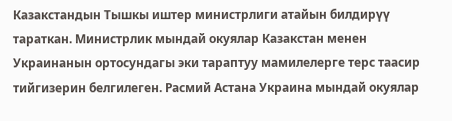Казакстандын Тышкы иштер министрлиги атайын билдирүү тараткан. Министрлик мындай окуялар Казакстан менен Украинанын ортосундагы эки тараптуу мамилелерге терс таасир тийгизерин белгилеген. Расмий Астана Украина мындай окуялар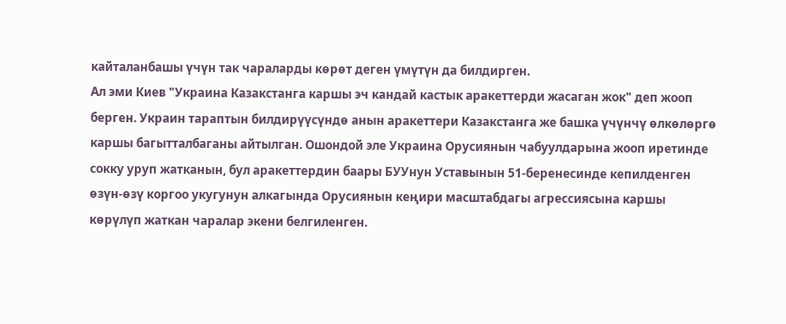кайталанбашы үчүн так чараларды көрөт деген үмүтүн да билдирген.
Ал эми Киев "Украина Казакстанга каршы эч кандай кастык аракеттерди жасаган жок" деп жооп берген. Украин тараптын билдирүүсүндө анын аракеттери Казакстанга же башка үчүнчү өлкөлөргө каршы багытталбаганы айтылган. Ошондой эле Украина Орусиянын чабуулдарына жооп иретинде сокку уруп жатканын, бул аракеттердин баары БУУнун Уставынын 51-беренесинде кепилденген өзүн-өзү коргоо укугунун алкагында Орусиянын кеңири масштабдагы агрессиясына каршы көрүлүп жаткан чаралар экени белгиленген.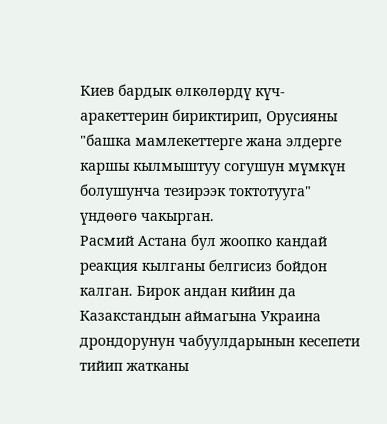Киев бардык өлкөлөрдү күч-аракеттерин бириктирип, Орусияны "башка мамлекеттерге жана элдерге каршы кылмыштуу согушун мүмкүн болушунча тезирээк токтотууга" үндөөгө чакырган.
Расмий Астана бул жоопко кандай реакция кылганы белгисиз бойдон калган. Бирок андан кийин да Казакстандын аймагына Украина дрондорунун чабуулдарынын кесепети тийип жатканы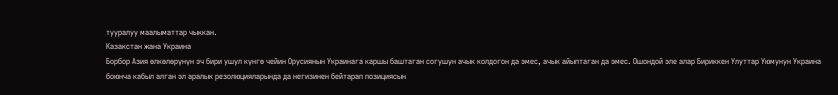тууралуу маалыматтар чыккан.
Казакстан жана Украина
Борбор Азия өлкөлөрүнүн эч бири ушул күнгө чейин Орусиянын Украинага каршы баштаган согушун ачык колдогон да эмес, ачык айыптаган да эмес. Ошондой эле алар Бириккен Улуттар Уюмунун Украина боюнча кабыл алган эл аралык резолюцияларында да негизинен бейтарап позициясын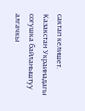сактап келишет.
Казакстан Украинадагы согушка байланыштуу алгачкы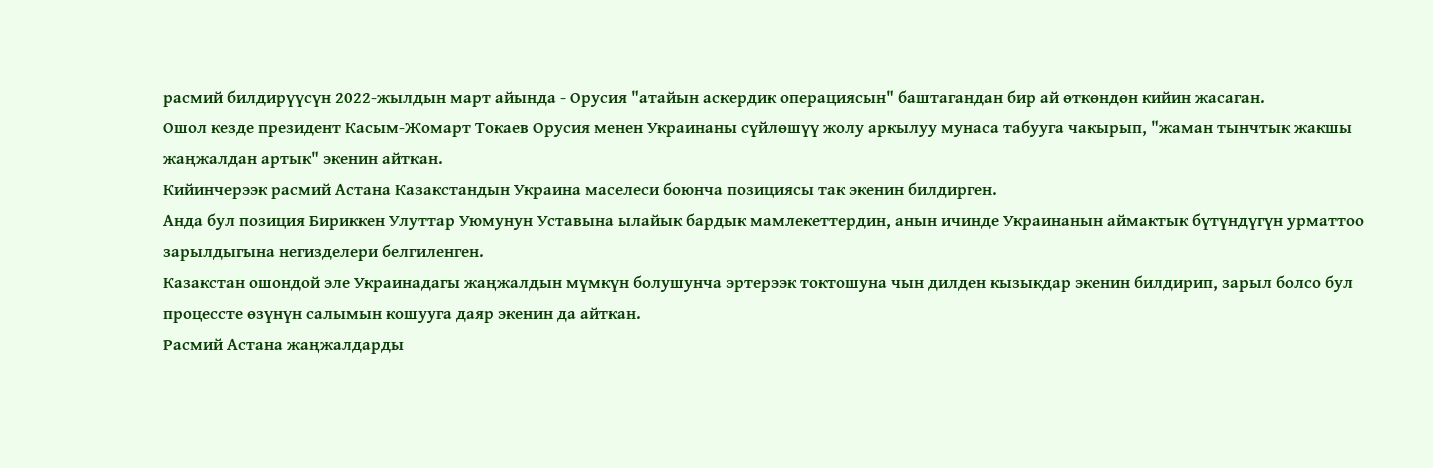расмий билдирүүсүн 2022-жылдын март айында - Орусия "атайын аскердик операциясын" баштагандан бир ай өткөндөн кийин жасаган.
Ошол кезде президент Касым-Жомарт Токаев Орусия менен Украинаны сүйлөшүү жолу аркылуу мунаса табууга чакырып, "жаман тынчтык жакшы жаңжалдан артык" экенин айткан.
Кийинчерээк расмий Астана Казакстандын Украина маселеси боюнча позициясы так экенин билдирген.
Анда бул позиция Бириккен Улуттар Уюмунун Уставына ылайык бардык мамлекеттердин, анын ичинде Украинанын аймактык бүтүндүгүн урматтоо зарылдыгына негизделери белгиленген.
Казакстан ошондой эле Украинадагы жаңжалдын мүмкүн болушунча эртерээк токтошуна чын дилден кызыкдар экенин билдирип, зарыл болсо бул процессте өзүнүн салымын кошууга даяр экенин да айткан.
Расмий Астана жаңжалдарды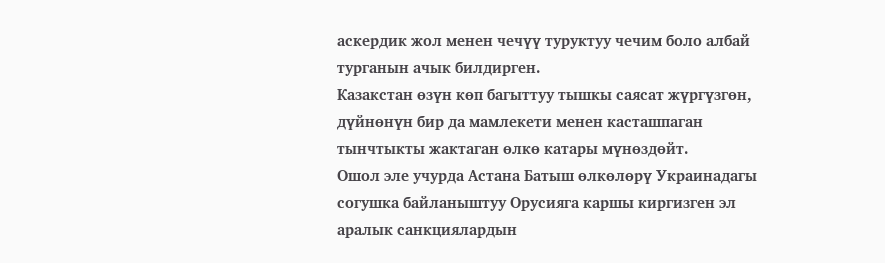аскердик жол менен чечүү туруктуу чечим боло албай турганын ачык билдирген.
Казакстан өзүн көп багыттуу тышкы саясат жүргүзгөн, дүйнөнүн бир да мамлекети менен касташпаган тынчтыкты жактаган өлкө катары мүнөздөйт.
Ошол эле учурда Астана Батыш өлкөлөрү Украинадагы согушка байланыштуу Орусияга каршы киргизген эл аралык санкциялардын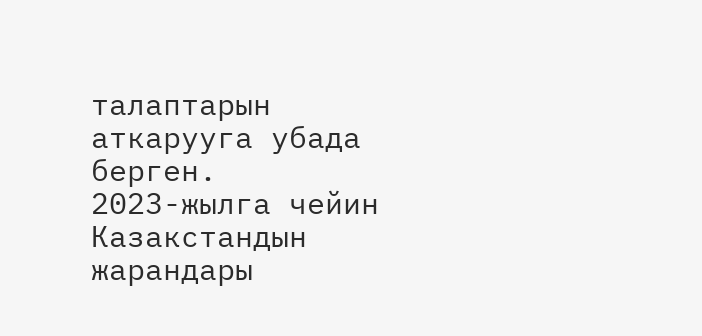талаптарын аткарууга убада берген.
2023-жылга чейин Казакстандын жарандары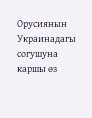Орусиянын Украинадагы согушуна каршы өз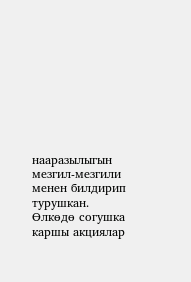нааразылыгын мезгил-мезгили менен билдирип турушкан.
Өлкөдө согушка каршы акциялар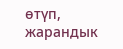өтүп, жарандык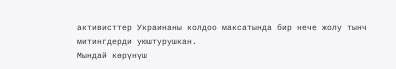активисттер Украинаны колдоо максатында бир нече жолу тынч митингдерди уюштурушкан.
Мындай көрүнүш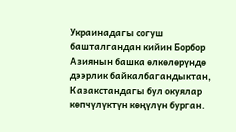Украинадагы согуш башталгандан кийин Борбор Азиянын башка өлкөлөрүндө дээрлик байкалбагандыктан, Казакстандагы бул окуялар көпчүлүктүн көңүлүн бурган.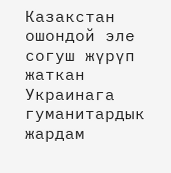Казакстан ошондой эле согуш жүрүп жаткан Украинага гуманитардык жардам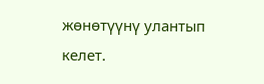жөнөтүүнү улантып келет.